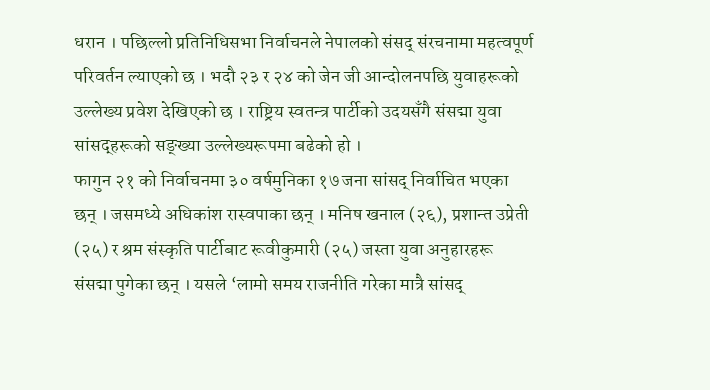धरान । पछिल्लो प्रतिनिधिसभा निर्वाचनले नेपालको संसद् संरचनामा महत्वपूर्ण परिवर्तन ल्याएको छ । भदौ २३ र २४ को जेन जी आन्दोलनपछि युवाहरूको उल्लेख्य प्रवेश देखिएको छ । राष्ट्रिय स्वतन्त्र पार्टीको उदयसँगै संसद्मा युवा सांसद्हरूको सङ्ख्या उल्लेख्यरूपमा बढेको हो ।
फागुन २१ को निर्वाचनमा ३० वर्षमुनिका १७ जना सांसद् निर्वाचित भएका छन् । जसमध्ये अधिकांश रास्वपाका छन् । मनिष खनाल (२६), प्रशान्त उप्रेती (२५) र श्रम संस्कृति पार्टीबाट रूवीकुमारी (२५) जस्ता युवा अनुहारहरू संसद्मा पुगेका छन् । यसले ‘लामो समय राजनीति गरेका मात्रै सांसद्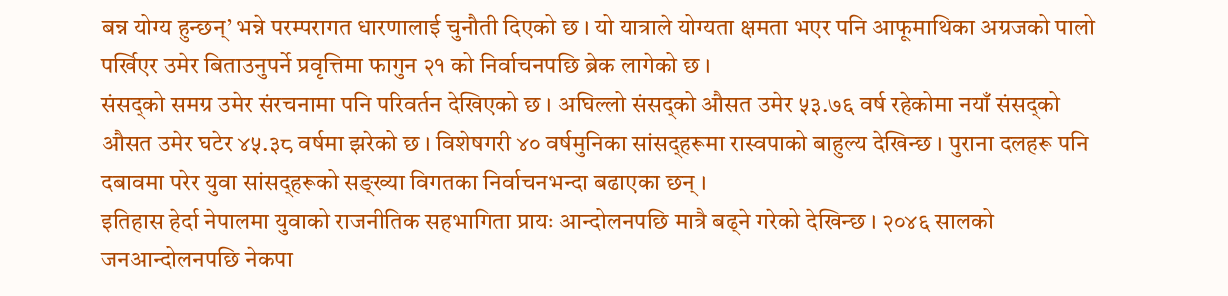बन्न योग्य हुन्छन्’ भन्ने परम्परागत धारणालाई चुनौती दिएको छ । यो यात्राले योग्यता क्षमता भएर पनि आफूमाथिका अग्रजको पालो पर्खिएर उमेर बिताउनुपर्ने प्रवृत्तिमा फागुन २१ को निर्वाचनपछि ब्रेक लागेको छ ।
संसद्को समग्र उमेर संरचनामा पनि परिवर्तन देखिएको छ । अघिल्लो संसद्को औसत उमेर ५३.७६ वर्ष रहेकोमा नयाँ संसद्को औसत उमेर घटेर ४५.३८ वर्षमा झरेको छ । विशेषगरी ४० वर्षमुनिका सांसद्हरूमा रास्वपाको बाहुल्य देखिन्छ । पुराना दलहरू पनि दबावमा परेर युवा सांसद्हरूको सङ्ख्या विगतका निर्वाचनभन्दा बढाएका छन् ।
इतिहास हेर्दा नेपालमा युवाको राजनीतिक सहभागिता प्रायः आन्दोलनपछि मात्रै बढ्ने गरेको देखिन्छ । २०४६ सालको जनआन्दोलनपछि नेकपा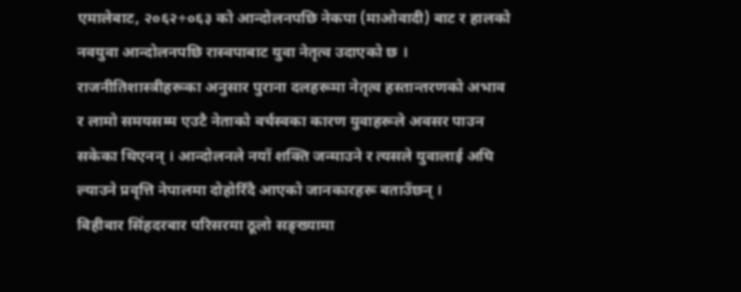एमालेबाट, २०६२÷०६३ को आन्दोलनपछि नेकपा (माओवादी) बाट र हालको नवयुवा आन्दोलनपछि रास्वपाबाट युवा नेतृत्व उदाएको छ ।
राजनीतिशास्त्रीहरूका अनुसार पुराना दलहरूमा नेतृत्व हस्तान्तरणको अभाव र लामो समयसम्म एउटै नेताको वर्चस्वका कारण युवाहरूले अवसर पाउन सकेका थिएनन् । आन्दोलनले नयाँ शक्ति जन्माउने र त्यसले युवालाई अघि ल्याउने प्रवृत्ति नेपालमा दोहोरिँदै आएको जानकारहरू बताउँछन् ।
बिहीबार सिंहदरबार परिसरमा ठूलो सङ्ख्यामा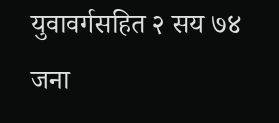युवावर्गसहित २ सय ७४ जना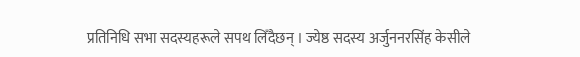प्रतिनिधि सभा सदस्यहरूले सपथ लिँदैछन् । ज्येष्ठ सदस्य अर्जुननरसिंह केसीले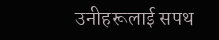उनीहरूलाई सपथ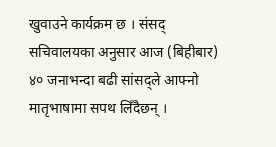खुवाउने कार्यक्रम छ । संसद् सचिवालयका अनुसार आज (बिहीबार) ४० जनाभन्दा बढी सांसद्ले आफ्नो मातृभाषामा सपथ लिँदैछन् ।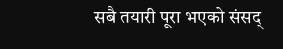सबै तयारी पूरा भएको संसद्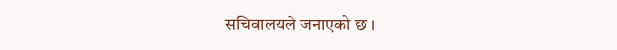सचिवालयले जनाएको छ ।